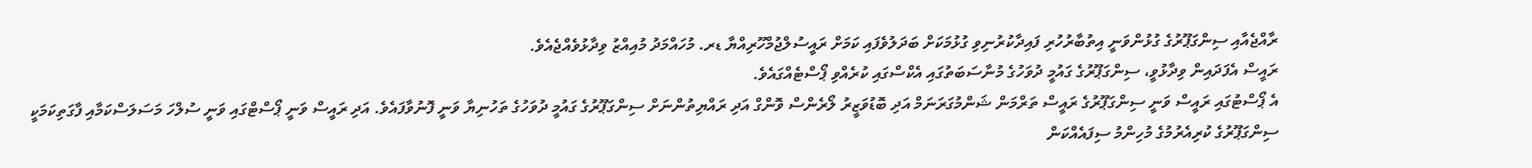ރާއްޖެއާއި ސިންގަޕޫރުގެ ގުޅުންވަނީ އިތުބާރުހުރި ފައިދާކުރުނިވި ގުޅުމަކަށް ބަދަލުވެފައި ކަމަށް ރައީސުލްޖުމްހޫރިއްޔާ ޑރ. މުހައްމަދު މުއިއްޒު ވިދާޅުވެއްޖެއެވެ.
ރައީސް އެފަދައިން ވިދާޅުވީ، ސިންގަޕޫރުގެ ގައުމީ ދުވަހުގެ މުނާސަބަތުގައި އެކްސްގައި ކުރެއްވި ޕޯސްޓެއްގައެވެ.
އެ ޕޯސްޓުގައި ރައީސް ވަނީ ސިންގަޕޫރުގެ ރައީސް ތަރްމަން ޝަންމުގަރަނަމް އަދި ބޮޑުވަޒީރު ލޯރެންސް ވޮންގް އަދި ރައްޔިތުންނަށް ސިންގަޕޫރުގެ ގައުމީ ދުވަހުގެ ތަހުނިޔާ ވަނީ ފޮނުވާފައެވެ. އަދި ރައީސް ވަނީ ޕޯސްޓްގައި ވަނީ ސުލްހަ މަސަލަސްކަމާއި ފާގަތިކަމަކީ ސިންގަޕޫރުގެ ކުރިއެރުމުގެ މުހިންމު ސިފައެއްކަން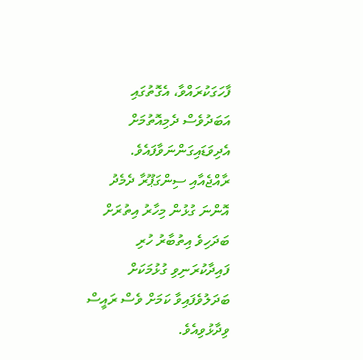ފާހަގަކުރައްވާ، އެގޮތުގައި އަބަދުވެސް ދެމިއޮތުމަށް އެދިވަޑައިގަންނަވާފައެވެ.
ރާއްޖެއާއި ސިންގަޕޫރާ ދެމެދު އޮންނަ ގުޅުން މިހާރު އިތުރަށް ބަދަހިވެ އިތުބާރު ހުރި ފައިދާކުރަނިވި ގުޅުމަކަށް ބަދަލުވެފައިވާ ކަމަށް ވެސް ރައީސް ވިދާޅުވިއެވެ.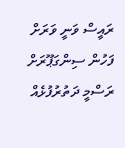ރައީސް ވަނީ ވަރަށް ފަހުން ސިންގަޕޫރަށް ރަސްމީ ދަތުރުފުޅެއް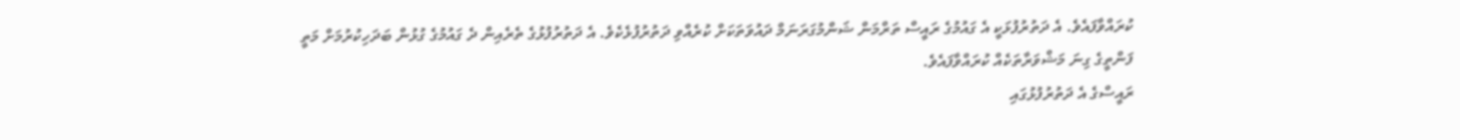ކުރައްވާފައެވެ. އެ ދަތުރުފުޅަކީ އެ ގައުމުގެ ރައީސް ތަރްމަން ޝަންމުގަރަނަމް ދައުވަތަކަށް ކުރެއްވި ދަތުރުފުޅެކެވެ. އެ ދަތުރުފުޅުގެ ތެރެއިން ދެ ގައުމުގެ ގުޅުން ބަދަހިކުރުމަށް މަތީ ފަންތީގެ ގިނަ މަޝްވަރާތަކެއް ކުރައްވާފައެވެ.
ރައީސްގެ އެ ދަތުރުފުޅުގައި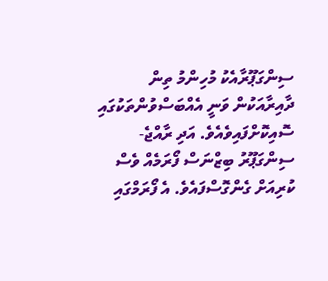ސިންގަޕޫރާއެކު މުހިންމު ތިން ދާއިރާއަކުން ވަނީ އެއްބަސްވުންތަކުގައި ސޮއިކޮށްފައިވެއެވެ. އަދި ރާއްޖެ-ސިންގަޕޫރު ބިޒްނަސް ފޯރަމެއް ވެސް ކުރިއަށް ގެންގޮސްފައެވެ. އެ ފޯރަމްގައި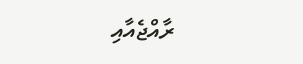ރާއްޖެއާއި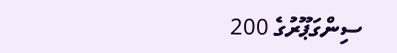ސިންގަޕޫރުގެ 200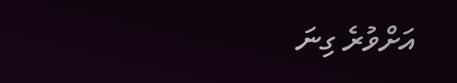އަށްވުރެ ގިނަ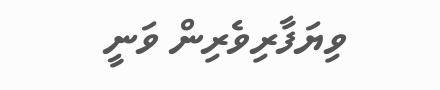ވިޔަފާރިވެރިން ވަނީ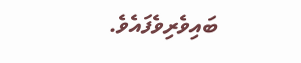ބައިވެރިވެފައެވެ.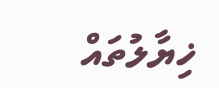ޚިޔާލުތައް